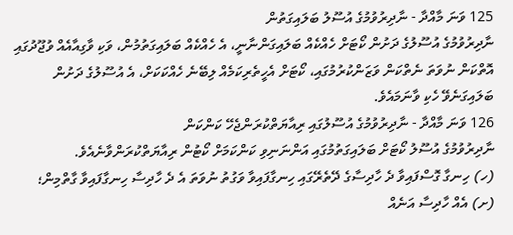125 ވަނަ މާއްދާ - ނާދިރުވުމުގެ އުސޫލު ބަލައިގަތުން
ނާދިރުވުމުގެ އުސޫލުގެ ދަށުން ކޯޓަށް ހެއްކެއް ބަލައިގަންނާނީ، އެ ހެއްކެއް ބަލައިގަތުމުން، ވަކި ވާގިއާއެއް ވުޖޫދުގައި އޮތްކަން ނުވަތަ ނެތްކަން ވަޒަންކުރުމުގައި، ކޯޓަށް އެހީތެރިކަމެއް ލިބޭނެ ހެއްކަކަށް، އެ އުސޫލުގެ ދަށުން ބަލައިގަނެވޭ ހެކި ވާނަމައެވެ.
126 ވަނަ މާއްދާ - ނާދިރުވުމުގެ އުސޫލުގައި ރިއާޔަތްކުރަންޖެހޭ ކަންކަން
ނާދިރުވުމުގެ އުސޫލު ކޯޓަށް ބަލައިގަތުމުގައި އަންނަނިވި ކަންކަމަށް ކޯޓުން ރިއާޔަތްކުރަންވާނެއެވެ.
(ހ) ހިނގާ ގޮސްފައިވާ ދެ ހާދިސާގެ ދޭތެރޭގައި ހިނގާފައިވާ ވަގުތު ނުވަތަ އެ ދެ ހާދިސާ ހިނގާފައިވާ ގާތްމިން؛
(ށ) އެއް ހާދިސާ އަނެއް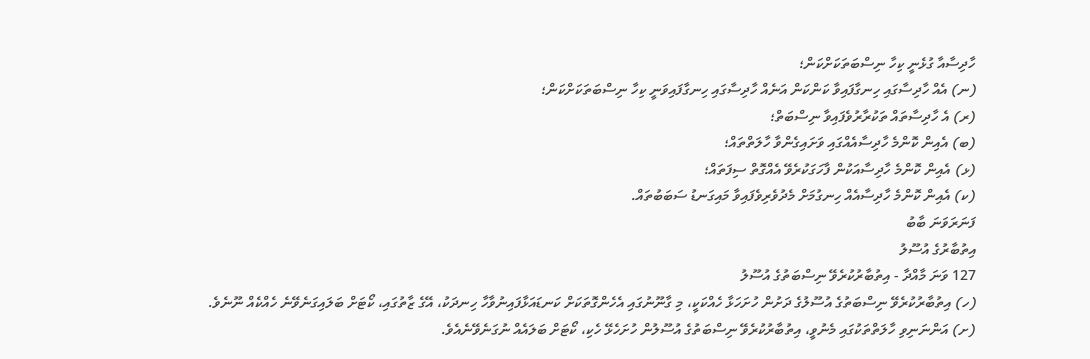ހާދިސާއާ ގުޅެނީ ކިހާ ނިސްބަތަކަށްކަން؛
(ނ) އެއް ހާދިސާގައި ހިނގާފައިވާ ކަންކަން އަނެއް ހާދިސާގައި ހިނގާފައިވަނީ ކިހާ ނިސްބަތަކަށްކަން؛
(ރ) އެ ހާދިސާތައް ތަކުރާރުވެފައިވާ ނިސްބަތް؛
(ބ) އެއިން ކޮންމެ ހާދިސާއެއްގައި ވަށައިގެންވާ ހާލަތްތައް؛
(ޅ) އެއިން ކޮންމެ ހާދިސާއަކުން ފާހަގަކުރެވޭ އެއްގޮތް ސިފަތައް؛
(ކ) އެއިން ކޮންމެ ހާދިސާއެއް ހިނގުމަށް މެދުވެރިވެފައިވާ މައިގަނޑު ސަބަބުތައް.
ފަނަރަވަނަ ބާބު
އިތުބާރުގެ އުސޫލު
127 ވަނަ މާއްދާ - އިތުބާރުކުރެވޭ ނިސްބަތުގެ އުސޫލު
(ހ) އިތުބާރުކުރެވޭ ނިސްބަތުގެ އުސޫލުގެ ދަށުން ހުށަހަޅާ ހެއްކަކީ، މި ގާނޫނުގައި އެހެންގޮތަކަށް ކަނޑައަޅާފައިނުވާހާ ހިނދަކު، އޭގެ ޒާތުގައި، ކޯޓަށް ބަލައިގަނެވޭނެ ހެއްކެއް ނޫނެވެ.
(ށ) އަންނަނިވި ހާލަތްތަކުގައި މެނުވީ، އިތުބާރުކުރެވޭ ނިސްބަތުގެ އުސޫލުން ހުށަހެޅޭ ހެކި، ކޯޓަށް ބަލައެއް ނުގަނެވޭނެއެވެ.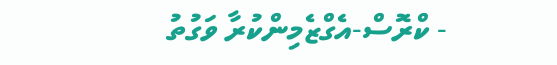- ކްރޮސް-އެގްޒެމިންކުރާ ވަގުތު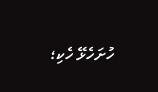ހުށަހެޅޭ ހެކި؛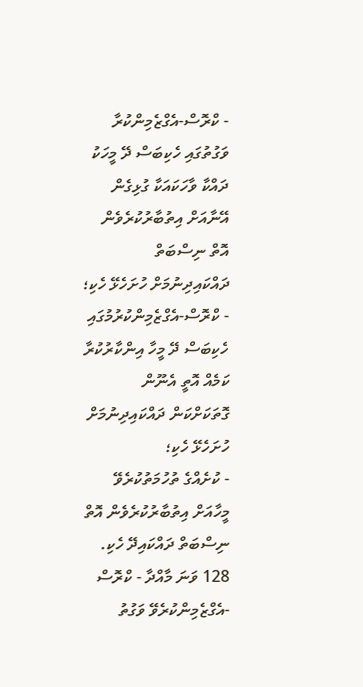- ކްރޮސް-އެގްޒެމިންކުރާ ވަގުތުގައި ހެކިބަސް ދޭ މީހަކު ދައްކާ ވާހަކައަކާ ގުޅިގެން އޭނާއަށް އިތުބާރުކުރެވެން އޮތް ނިސްބަތް ދައްކައިދިނުމަށް ހުށަހެޅޭ ހެކި؛
- ކްރޮސް-އެގްޒެމިންކުރުމުގައި ހެކިބަސް ދޭ މީހާ އިންކާރުކުރާ ކަމެއް އޮތީ އެނޫން ގޮތަކަށްކަން ދައްކައިދިނުމަށް ހުށަހެޅޭ ހެކި؛
- ކުށެއްގެ ތުހުމަތުކުރެވޭ މީހާއަށް އިތުބާރުކުރެވެން އޮތް ނިސްބަތް ދައްކައިދޭ ހެކި.
128 ވަނަ މާއްދާ - ކްރޮސް -އެގްޒެމިންކުރެވޭ ވަގުތު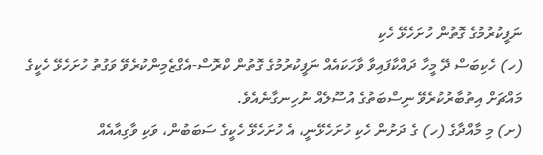ނަފީކުރުމުގެ ގޮތުން ހުށަހެޅޭ ހެކި
(ހ) ހެކިބަސް ދޭ މީހާ ދައްކާފައިވާ ވާހަކައެއް ނަފީކުރުމުގެ ގޮތުން ކްރޮސް-އެގްޒެމިންކުރެވޭ ވަގުތު ހުށަހެޅޭ ހެކީގެ މައްޗަށް އިތުބާރުކުރެވޭ ނިސްބަތުގެ އުސޫލެއް ނުހިނގާނެއެވެ.
(ށ) މި މާއްދާގެ (ހ) ގެ ދަށުން ހެކި ހުށަހެޅޭނީ، އެ ހުށަހެޅޭ ހެކީގެ ސަބަބުން، ވަކި ވާގިއާއެއް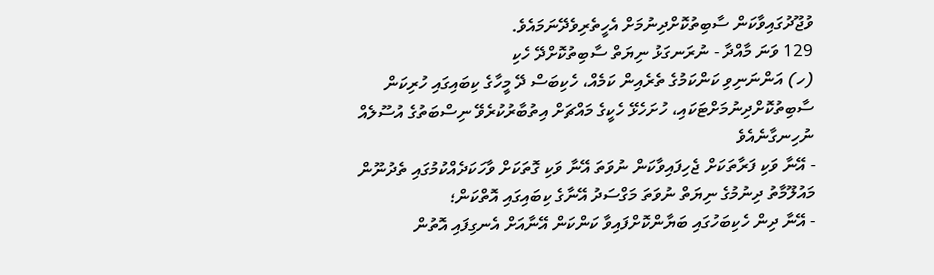ވުޖޫދުގައިވާކަން ސާބިތުކޮށްދިނުމަށް އެހީތެރިވެދޭނަމައެވެ.
129 ވަނަ މާއްދާ - ނުރަނގަޅު ނިޔަތް ސާބިތުކޮށްދޭ ހެކި
(ހ) އަންނަނިވި ކަންކަމުގެ ތެރެއިން ކަމެއް، ހެކިބަސް ދޭ މީހާގެ ކިބައިގައި ހުރިކަން ސާބިތުކޮށްދިނުމަށްޓަކައި، ހުށަހެޅޭ ހެކީގެ މައްޗަށް އިތުބާރުކުރެވޭ ނިސްބަތުގެ އުސޫލެއް ނުހިނގާނެއެވެ
- އޭނާ ވަކި ފަރާތަކަށް ޖެހިފައިވާކަން ނުވަތަ އޭނާ ވަކި ގޮތަކަށް ވާހަކަދެއްކުމުގައި ތެދުނޫން މައުލޫމާތު ދިނުމުގެ ނިޔަތް ނުވަތަ މަގްސަދު އޭނާގެ ކިބައިގައި އޮތްކަން؛
- އޭނާ ދިން ހެކިބަހުގައި ބަޔާންކޮށްފައިވާ ކަންކަން އޭނާއަށް އެނގިފައި އޮތުން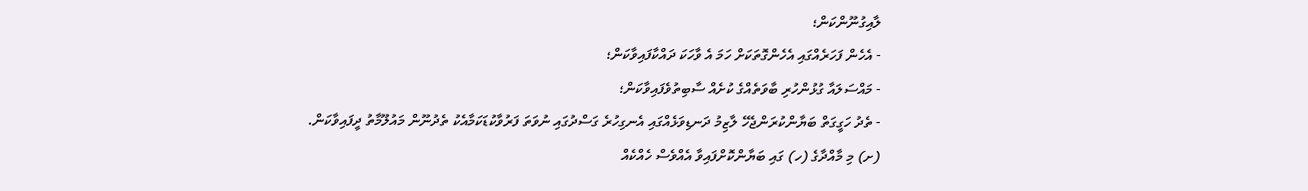ލާއިގުނޫންކަން؛
- އެހެން ފަހަރެއްގައި އެހެންގޮތަކަށް ހަމަ އެ ވާހަކަ ދައްކާފައިވާކަން؛
- މައްސަލައާ ގުޅުންހުރި ބާވަތެއްގެ ކުށެއް ސާބިތުވެފައިވާކަން؛
- ތެދު ހަގީގަތް ބަޔާންކުރަންޖެހޭ ލާޒިމު ދަނޑިވަޅެއްގައި އެނގިހުރެ ގަސްދުގައި ނުވަތަ ފަރުވާކުޑަކަމާއެކު ތެދުނޫން މައުލޫމާތު ދީފައިވާކަން.
(ށ) މި މާއްދާގެ (ހ) ގައި ބަޔާންކޮށްފައިވާ އެއްވެސް ހެއްކެއް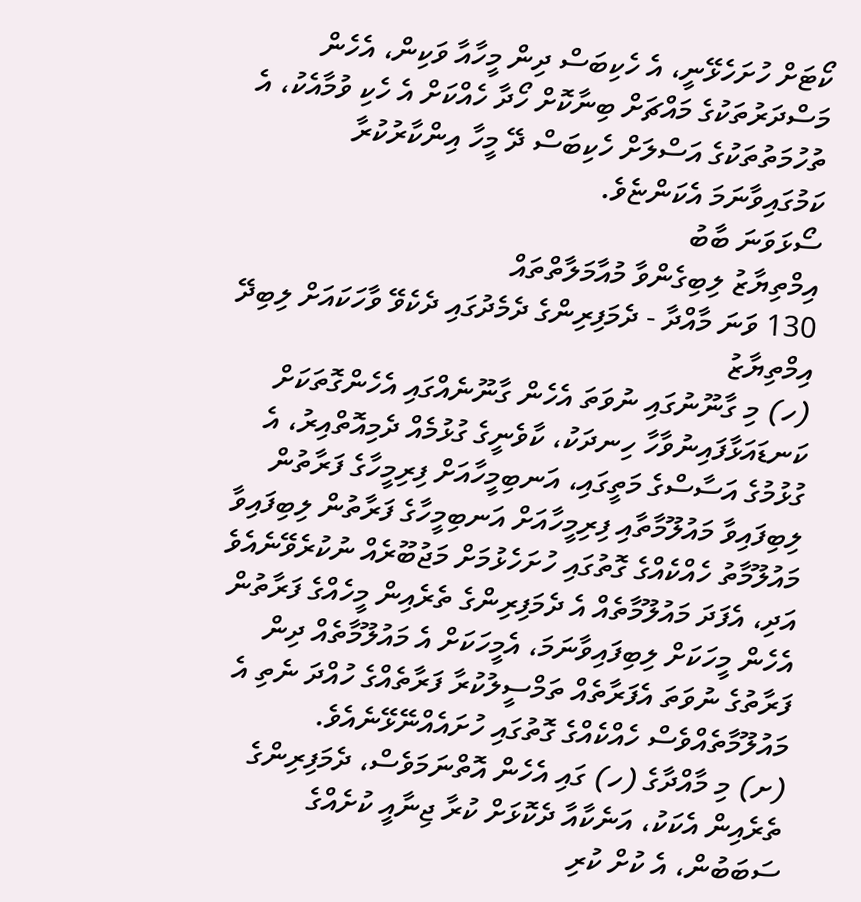ކޯޓަށް ހުށަހެޅޭނީ، އެ ހެކިބަސް ދިން މީހާއާ ވަކިން، އެހެން މަސްދަރުތަކުގެ މައްޗަށް ބިނާކޮށް ހޯދާ ހެއްކަށް އެ ހެކި ވުމާއެކު، އެ ތުހުމަތުތަކުގެ އަސްލަށް ހެކިބަސް ދޭ މީހާ އިންކާރުކުރާ ކަމުގައިވާނަމަ އެކަންޏެވެ.
ސޯޅަވަނަ ބާބު
އިމްތިޔާޒު ލިބިގެންވާ މުއާމަލާތްތައް
130 ވަނަ މާއްދާ - ދެމަފިރިންގެ ދެމެދުގައި ދެކެވޭ ވާހަކައަށް ލިބިދޭ އިމްތިޔާޒު
(ހ) މި ގާނޫނުގައި ނުވަތަ އެހެން ގާނޫނެއްގައި އެހެންގޮތަކަށް ކަނޑައަޅާފައިނުވާހާ ހިނދަކު، ކާވެނީގެ ގުޅުމެއް ދެމިއޮތްއިރު، އެ ގުޅުމުގެ އަސާސްގެ މަތީގައި، އަނބިމީހާއަށް ފިރިމީހާގެ ފަރާތުން ލިބިފައިވާ މައުލޫމާތާއި ފިރިމީހާއަށް އަނބިމީހާގެ ފަރާތުން ލިބިފައިވާ މައުލޫމާތު ހެއްކެއްގެ ގޮތުގައި ހުށަހެޅުމަށް މަޖުބޫރެއް ނުކުރެވޭނެއެވެ އަދި، އެފަދަ މައުލޫމާތެއް އެ ދެމަފިރިންގެ ތެރެއިން މީހެއްގެ ފަރާތުން އެހެން މީހަކަށް ލިބިފައިވާނަމަ، އެމީހަކަށް އެ މައުލޫމާތެއް ދިން ފަރާތުގެ ނުވަތަ އެފަރާތެއް ތަމްސީލުކުރާ ފަރާތެއްގެ ހުއްދަ ނެތި އެ މައުލޫމާތެއްވެސް ހެއްކެއްގެ ގޮތުގައި ހުށައެއްނޭޅޭނެއެވެ.
(ށ) މި މާއްދާގެ (ހ) ގައި އެހެން އޮތްނަމަވެސް، ދެމަފިރިންގެ ތެރެއިން އެކަކު، އަނެކާއާ ދެކޮޅަށް ކުރާ ޖިނާއީ ކުށެއްގެ ސަބަބުން، އެ ކުށް ކުރި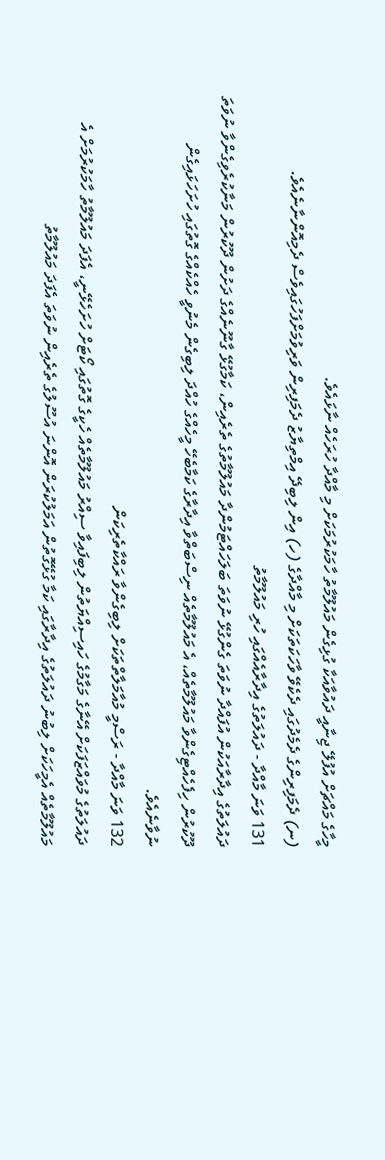މީހާގެ މައްޗަށް އުފުލޭ ޖިނާއީ ދައުވާއަކާ ގުޅިގެން މައުލޫމާތު ހާމަކުރުމަކަށް މި މާއްދާ ހުރަހެއް ނާޅައެވެ.
(ނ) ދެމަފިރިންގެ ދެމެދުގައި ދެކެވޭ ވާހަކަތަކަށް މި މާއްދާގެ (ހ) އިން ލިބިދޭ އިމްތިޔާޒު ދެމަފިރިން ވަރިވުމަށްފަހުގައިވެސް ދެމިއޮންނާނެއެވެ.
131 ވަނަ މާއްދާ - ދައުލަތުގެ އިދާރާއެއްގައި ހުރި މައުލޫމާތު
ދައުލަތުގެ އިދާރާއަކުން އުފައްދާ ނުވަތަ ގެންގުޅޭ ނުވަތަ ބަލަހައްޓަމުންދާ މައުލޫމާތުގެ ތެރެއިން، ކަމާގުޅޭ ގާނޫނެއްގެ ދަށުން ދޫކުރުން މަނާކުރެވިގެންވާ ނުވަތަ ދޫކުރުން ހިފެހެއްޓިގެންވާ މައުލޫމާތެއް، އެ މައުލޫމާތެއް ނިސްބަތްވާ އިދާރާގެ ކަމާބެހޭ މީހެއްގެ ހުއްދަ ލިބިގެން މެނުވީ ހެއްކެއްގެ ގޮތުގައި ހުށަހަޅައިގެން ނުވާނެއެވެ.
132 ވަނަ މާއްދާ - ރަސްމީ މުއާމަލާތްތަކަށް ލިބިގެންވާ ރައްކާތެރިކަން
ދައުލަތުގެ މުވައްޒަފަކަށް އޭނާގެ މަގާމުގެ ހައިސިއްޔަތުން ލިބިފައިވާ ސިއްރު މައުލޫމާތެއް ހެކީގެ ގޮތުގައި ކޯޓަށް ހުށަހެޅޭނީ، އެފަދަ މައުލޫމާތު ހާމަކުރުމަށް އެ މައުލޫމާތެއް އެމީހަކަށް ލިބުނު ދައުލަތުގެ އިދާރާގައި ކަމާ ގުޅޭގޮތުން އަމަލުކުރަން އޮންނަ އުސޫލުގެ ތެރެއިން ނުވަތަ އެފަދަ މައުލޫމާތު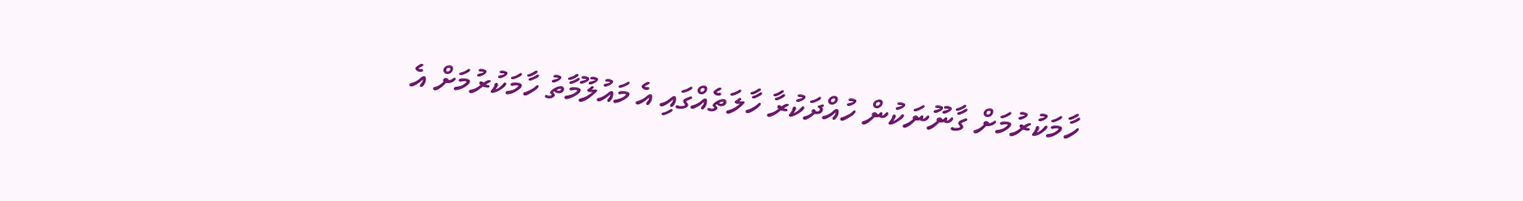ހާމަކުރުމަށް ގާނޫނަކުން ހުއްދަކުރާ ހާލަތެއްގައި އެ މައުލޫމާތު ހާމަކުރުމަށް އެ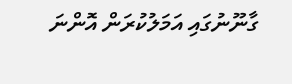ގާނޫނުގައި އަމަލުކުރަން އޮންނަ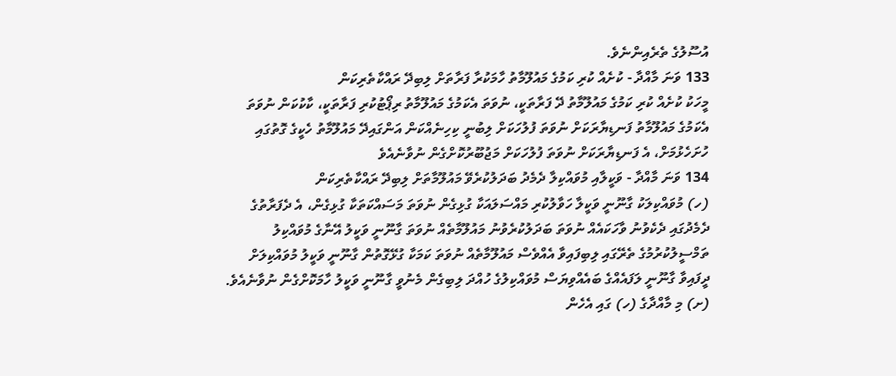އުސޫލުގެ ތެރެއިންނެވެ.
133 ވަނަ މާއްދާ - ކުށެއް ކުރި ކަމުގެ މައުލޫމާތު ހާމަކުރާ ފަރާތަށް ލިބިދޭ ރައްކާތެރިކަން
މީހަކު ކުށެއް ކުރި ކަމުގެ މައުލޫމާތު ދޭ ފަރާތަކީ، ނުވަތަ އެކަމުގެ މައުލޫމާތު ރިޕޯޓުކުރި ފަރާތަކީ، ކާކުކަން ނުވަތަ އެކަމުގެ މައުލޫމާތު ފަނޑިޔާރަކަށް ނުވަތަ ފުލުހަކަށް ލިބުނީ ކިހިނެއްކަން އަންގައިދޭ މައުލޫމާތު ހެކީގެ ގޮތުގައި ހުށަހެޅުމަށް، އެ ފަނޑިޔާރަކަށް ނުވަތަ ފުލުހަކަށް މަޖުބޫރުކޮށްގެން ނުވާނެއެވެ
134 ވަނަ މާއްދާ - ވަކީލާއި މުވައްކިލާ ދެމެދު ބަދަލުކުރެވޭ މައުލޫމާތަށް ލިބިދޭ ރައްކާތެރިކަން
(ހ) މުވައްކިލަކު ގާނޫނީ ވަކީލާ ހަވާލުކުރި މައްސަލައަކާ ގުޅިގެން ނުވަތަ މަސައްކަތަކާ ގުޅިގެން، އެ ދެފަރާތުގެ ދެމެދުގައި ދެކެވުނު ވާހަކައެއް ނުވަތަ ބަދަލުކުރެވުނު މައުލޫމާތެއް ނުވަތަ ގާނޫނީ ވަކީލު އޭނާގެ މުވައްކިލު ތަމްސީލުކުރުމުގެ ތެރޭގައި ލިބިފައިވާ އެއްވެސް މައުލޫމާތެއް ނުވަތަ ކަމަކާ ގުޅޭގޮތުން ގާނޫނީ ވަކީލު މުވައްކިލަށް ދީފައިވާ ގާނޫނީ ލަފައެއްގެ ބައެއްވިޔަސް މުވައްކިލުގެ ހުއްދަ ލިބިގެން މެނުވީ ގާނޫނީ ވަކީލު ހާމަކޮށްގެން ނުވާނެއެވެ.
(ށ) މި މާއްދާގެ (ހ) ގައި އެހެން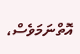އޮތްނަމަވެސް،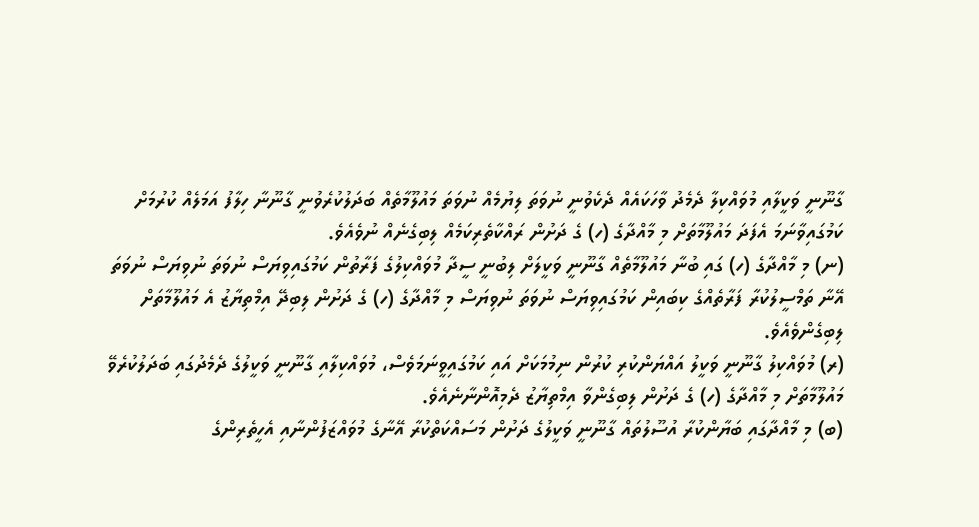ގާނޫނީ ވަކީލާއި މުވައްކިލާ ދެމެދު ވާހަކައެއް ދެކެވުނީ ނުވަތަ ލިޔުމެއް ނުވަތަ މައުލޫމާތެއް ބަދަލުކުރެވުނީ ގާނޫނާ ހިލާފު އަމަލެއް ކުރުމަށް ކަމުގައިވާނަމަ އެފަދަ މައުލޫމާތަށް މި މާއްދާގެ (ހ) ގެ ދަށުން ރައްކާތެރިކަމެއް ލިބިގެނެއް ނުވެއެވެ.
(ނ) މި މާއްދާގެ (ހ) ގައި ބުނާ މައުލޫމާތެއް ގާނޫނީ ވަކީލަށް ލިބުނީ ސީދާ މުވައްކިލުގެ ފަރާތުން ކަމުގައިވިޔަސް ނުވަތަ ނުވިޔަސް ނުވަތަ އޭނާ ތަމްސީލުކުރާ ފަރާތެއްގެ ކިބައިން ކަމުގައިވިޔަސް ނުވަތަ ނުވިޔަސް މި މާއްދާގެ (ހ) ގެ ދަށުން ލިބިދޭ އިމްތިޔާޒު އެ މައުލޫމާތަށް ލިބިގެންވެއެވެ.
(ރ) މުވައްކިލު ގާނޫނީ ވަކީލު އައްޔަންކުރި ކުރުން ނިމުމަކަށް އައި ކަމުގައިވީނަމަވެސް، މުވައްކިލާއި ގާނޫނީ ވަކީލުގެ ދެމެދުގައި ބަދަލުކުރެވޭ މައުލޫމާތަށް މި މާއްދާގެ (ހ) ގެ ދަށުން ލިބިގެންވާ އިމްތިޔާޒު ދެމިއޮންނާނެއެވެ.
(ބ) މި މާއްދާގައި ބަޔާންކުރާ އުސޫލުތައް ގާނޫނީ ވަކީލުގެ ދަށުން މަސައްކަތްކުރާ އޭނާގެ މުވައްޒަފުންނާއި އެހީތެރިންގެ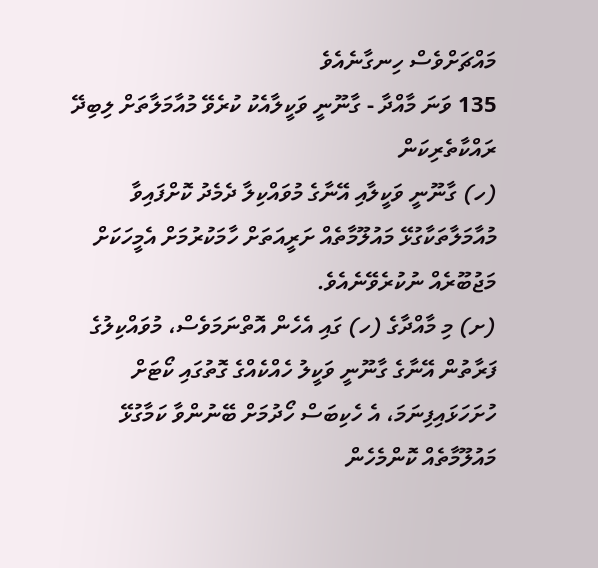މައްޗަށްވެސް ހިނގާނެއެވެ
135 ވަނަ މާއްދާ - ގާނޫނީ ވަކީލާއެކު ކުރެވޭ މުއާމަލާތަށް ލިބިދޭ ރައްކާތެރިކަން
(ހ) ގާނޫނީ ވަކީލާއި އޭނާގެ މުވައްކިލާ ދެމެދު ކޮށްފައިވާ މުއާމަލާތަކާގުޅޭ މައުލޫމާތެއް ށަރީއަތަށް ހާމަކުރުމަށް އެމީހަކަށް މަޖުބޫރެއް ނުކުރެވޭނެއެވެ.
(ށ) މި މާއްދާގެ (ހ) ގައި އެހެން އޮތްނަމަވެސް، މުވައްކިލުގެ ފަރާތުން އޭނާގެ ގާނޫނީ ވަކީލު ހެއްކެއްގެ ގޮތުގައި ކޯޓަށް ހުށަހަޅައިފިނަމަ، އެ ހެކިބަސް ހޯދުމަށް ބޭނުންވާ ކަމާގުޅޭ މައުލޫމާތެއް ކޮންމެހެން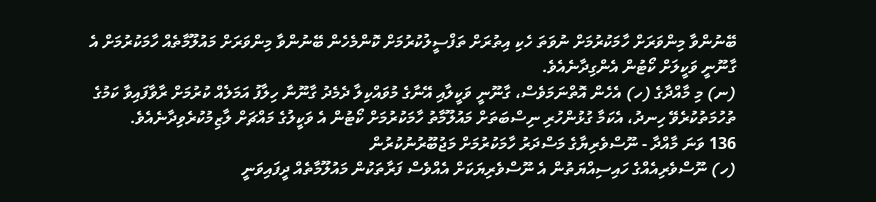ބޭނުންވާ މިންވަރަށް ހާމަކުރުމަށް ނުވަތަ ހެކި އިތުރަށް ތަފްސީލުކުރުމަށް ކޮންމެހެން ބޭނުންވާ މިންވަރަށް މައުލޫމާތެއް ހާމަކުރުމަށް އެ ގާނޫނީ ވަކީލަށް ކޯޓުން އެންގިދާނެއެވެ.
(ނ) މި މާއްދާގެ (ހ) އެހެން އޮތްނަމަވެސް، ގާނޫނީ ވަކީލާއި އޭނާގެ މުވައްކިލާ ދެމެދު ގާނޫނާ ހިލާފު އަމަލެއް ކުރުމަށް ރާވާފައިވާ ކަމުގެ ތުހުމަތުކުރެވޭ ހިނދު، އެކަމާ ގުޅުންހުރި ނިސްބަތަށް މައުލޫމާތު ހާމަކުރުމަށް ކޯޓުން އެ ވަކީލުގެ މައްޗަށް ލާޒިމުކުރެވިދާނެއެވެ.
136 ވަނަ މާއްދާ - ނޫސްވެރިޔާގެ މަސްދަރު ހާމަކުރުމަށް މަޖުބޫރުނުކުރުން
(ހ) ނޫސްވެރިއެއްގެ ހައިސިއްޔަތުން އެ ނޫސްވެރިޔަކަށް އެއްވެސް ފަރާތަކުން މައުލޫމާތެއް ދީފައިވަނީ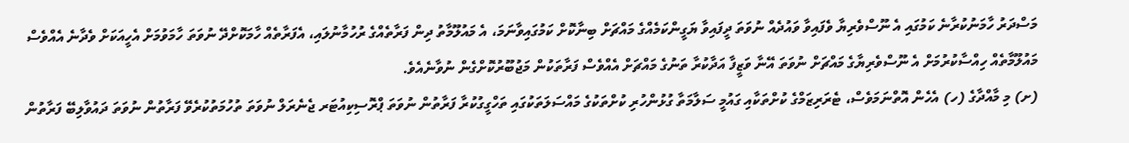މަސްދަރު ހާމަނުކުރާނެ ކަމުގައި އެ ނޫސްވެރިޔާ ވެފައިވާ ވައުދެއް ނުވަތަ ދީފައިވާ ޔަގީންކަމެއްގެ މައްޗަށް ބިނާކޮށް ކަމުގައިވާނަމަ، އެ މައުލޫމާތު ދިން ފަރާތެއްގެ ރުހުމާނުލައި، އެފަރާތެއް ހާމަކޮށްދޭ ނުވަތަ ހާމަވުމަށް އެހީއަކަށް ވެދާނެ އެއްވެސް މައުލޫމާތެއް ހިއްސާކުރުމަށް އެ ނޫސްވެރިޔާގެ މައްޗަށް ނުވަތަ އޭނާ ވަޒީފާ އަދާކުރާ ތަނުގެ މައްޗަށް އެއްވެސް ފަރާތަކުން މަޖުބޫރުކޮށްގެން ނުވާނެއެވެ.
(ށ) މި މާއްދާގެ (ހ) އެހެން އޮތްނަމަވެސް، ޓެރަރިޒަމްގެ ކުށްތަކާއި ގައުމީ ސަލާމަތާ ގުޅުންހުރި ކުށްތަކުގެ މައްސަލަތަކުގައި ތަހްގީގުކުރާ ފަރާތުން ނުވަތަ ޕްރޮސިކިއުޓަރ ޖެނެރަލް ނުވަތަ ތުހުމަތުކުރެވޭ ފަރާތުން ނުވަތަ ދައުވާލިބޭ ފަރާތުން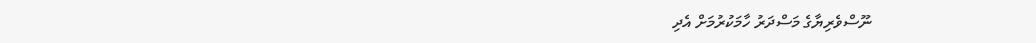ނޫސްވެރިޔާގެ މަސްދަރު ހާމަކުރުމަށް އެދި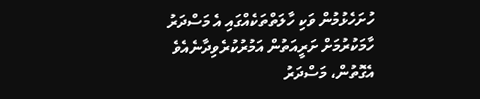ހުށަހެޅުމުން ވަކި ހާލަތްތަކެއްގައި އެ މަސްދަރު ހާމަކުރުމަށް ށަރީއަތުން އަމުރުކުރެވިދާނެއެވެ އެގޮތުން، މަސްދަރު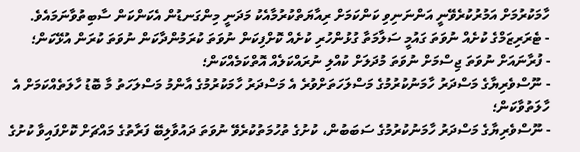ހާމަކުރުމަށް އަމުރުކުރެވޭނީ އަންނަނިވި ކަންކަމަށް ރިއާޔަތްކުރުމާއެކު މަދަނީ މިންގަނޑުން އެކަންކަން ސާބިތުވާނަމައެވެ.
- ޓެރަރިޒަމްގެ ކުށެއް ނުވަތަ ގައުމީ ސަލާމަތާ ގުޅުންހުރި ކުށެއް ކޮށްފިކަން ނުވަތަ ކުރަމުންދާކަން ނުވަތަ ކުރަން އުޅޭކަން؛
- ފުރާނައަށް ނުވަތަ ޖިސްމަށް ނުވަތަ މުދަލަށް ކުއްލި ނުރައްކަލެއް އޮތްކަމެއްކަން؛
- ނޫސްވެރިޔާގެ މަސްދަރު ހާމަނުކުރުމުގެ މަސްލަހަތަށްވުރެ އެ މަސްދަރު ހާމަކުރުމުގެ އާންމު މަސްލަހަތު މާ ބޮޑު ހާލަތެއްކަމަށް އެ ހާލަތުވާކަން؛
- ނޫސްވެރިޔާގެ މަސްދަރު ހާމަނުކުރުމުގެ ސަބަބުން، ކުށުގެ ތުހުމަތުކުރެވޭ ނުވަތަ ދައުވާލިބޭ ފަރާތުގެ މައްޗަށް ކޮށްފައިވާ ކުށުގެ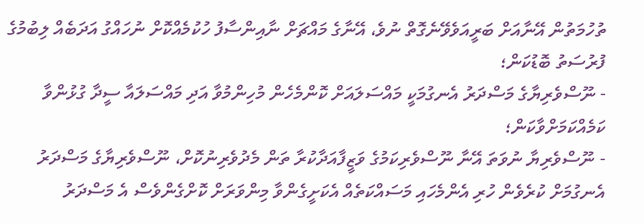ތުހުމަތުން އޭނާއަށް ބަރީއަވެވޭނެގޮތް ނުވެ، އޭނާގެ މައްޗަށް ނާއިންސާފު ހުކުމެއްކޮށް ނުހައްގު އަދަބެއް ލިބުމުގެ ފުރުސަތު ބޮޑުކަން؛
- ނޫސްވެރިޔާގެ މަސްދަރު އެނގުމަކީ މައްސަލައަށް ކޮންމެހެން މުހިންމުވާ އަދި މައްސަލައާ ސީދާ ގުޅުންވާ ކަމެއްކަމަށްވާކަން؛
- ނޫސްވެރިޔާ ނުވަތަ އޭނާ ނޫސްވެރިކަމުގެ ވަޒީފާއަދާކުރާ ތަން މެދުވެރިނުކޮށް، ނޫސްވެރިޔާގެ މަސްދަރު އެނގުމަށް ކުރެވެން ހުރި އެންމެހައި މަސައްކަތެއް އެކަށީގެންވާ މިންވަރަށް ކޮށްގެންވެސް އެ މަސްދަރު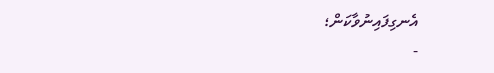އެނގިފައިނުވާކަން؛
-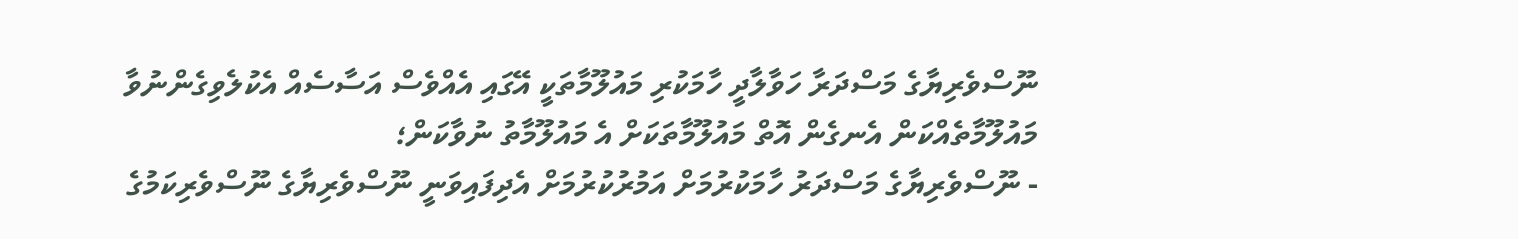ނޫސްވެރިޔާގެ މަސްދަރާ ހަވާލާދީ ހާމަކުރި މައުލޫމާތަކީ އޭގައި އެއްވެސް އަސާސެއް އެކުލެވިގެންނުވާ މައުލޫމާތެއްކަން އެނގެން އޮތް މައުލޫމާތަކަށް އެ މައުލޫމާތު ނުވާކަން؛
- ނޫސްވެރިޔާގެ މަސްދަރު ހާމަކުރުމަށް އަމުރުކުރުމަށް އެދިފައިވަނީ ނޫސްވެރިޔާގެ ނޫސްވެރިކަމުގެ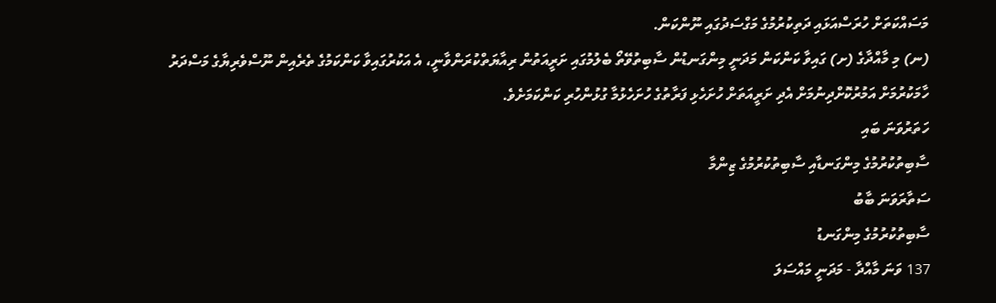މަސައްކަތަށް ހުރަސްއަޅައި ދަތިކުރުމުގެ މަގްސަދުގައި ނޫންކަން.
(ނ) މި މާއްދާގެ (ށ) ގައިވާ ކަންކަން މަދަނީ މިންގަނޑުން ސާބިތުވޭތޯ ބެލުމުގައި ށަރީއަތުން ރިއާޔަތްކުރަންވާނީ، އެ އަކުރުގައިވާ ކަންކަމުގެ ތެރެއިން ނޫސްވެރިޔާގެ މަސްދަރު ހާމަކުރުމަށް އަމުރުކޮށްދިނުމަށް އެދި ށަރީއަތަށް ހުށަހެޅި ފަރާތުގެ ހުށަހެޅުމާ ގުޅުންހުރި ކަންކަމަށެވެ.
ހަތަރުވަނަ ބައި
ސާބިތުކުރުމުގެ މިންގަނޑާއި ސާބިތުކުރުމުގެ ޒިންމާ
ސަތާރަވަނަ ބާބު
ސާބިތުކުރުމުގެ މިންގަނޑު
137 ވަނަ މާއްދާ - މަދަނީ މައްސަލަ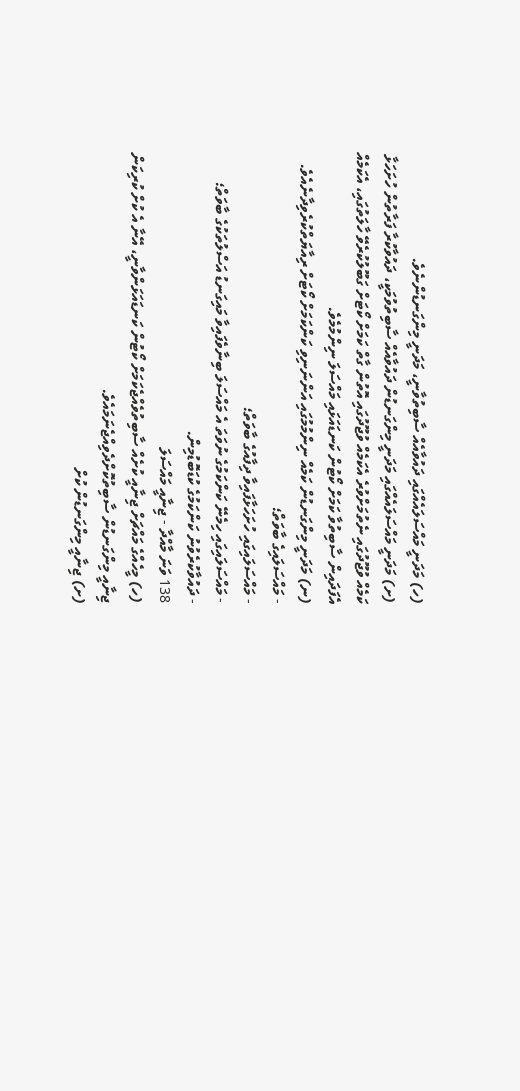(ހ) މަދަނީ މައްސަލައެއްގައި ދައުވާއެއް ސާބިތުވާނީ، މަދަނީ މިންގަނޑުންނެވެ.
(ށ) މަދަނީ މައްސަލައެއްގައި މަދަނީ މިންގަނޑުން ދައުވާއެއް ސާބިތުވުމަކީ، ދައުވާކުރާ ފަރާތުން ހުށަހަޅާ ކަމެއް ވުޖޫދުގައި ނެތުމަށްވުރެ އެކަމެއް ވުޖޫދުގައި އޮތުން ގާތް ކަމަށް ކޯޓަށް ގަބޫލުކުރެވޭ ހާލަތުގައި، އެކަމެއް އެފަދައިން ސާބިތުވާ ކަމަށް ކޯޓުން ކަނޑައަޅައި މައްސަލަ ނިންމުމެވެ.
(ނ) މަދަނީ މިންގަނޑުން ކަމެއް ނިންމުމުގައި އަންނަނިވި ކަންކަމަށް ކޯޓަށް ރިއާޔަތްކުރެވިދާނެއެވެ.
- މައްސަލައިގެ ބާވަތް؛
- މައްސަލައިގައި ހުށަހަޅާފައިވާ ދިފާއުގެ ބާވަތް؛
- މައްސަލައިގައި ހިމެނޭ ކަންކަމުގެ ނުވަތަ އެ މައްސަލަ ބިނާވެފައިވާ މައިގަނޑު އަސްލުތަކުގެ ބާވަތް؛
- ދައުވާކުރެވުނު ކަންކަމުގެ ކުޑަބޮޑުމިން.
138 ވަނަ މާއްދާ - ޖިނާއީ މައްސަލަ
(ހ) މީހެއްގެ މައްޗަށް ޖިނާއީ ކުށެއް ސާބިތުވެއްޖެކަމަށް ކޯޓުން ކަނޑައަޅަންވާނީ، އޭނާ އެ ކުށް ކުރިކަން ޖިނާއީ މިންގަނޑުން ސާބިތުކޮށްދެވިއްޖެނަމައެވެ.
(ށ) ޖިނާއީ މިންގަނޑުން ކުށް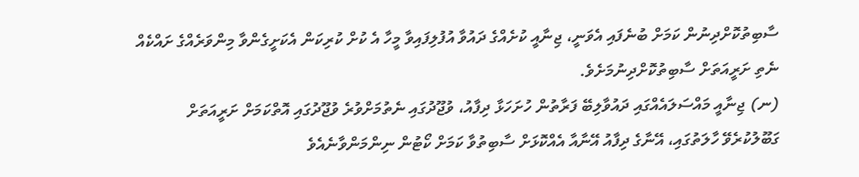ސާބިތުކޮށްދިނުން ކަމަށް ބުނެފައި އެވަނީ، ޖިނާއީ ކުށެއްގެ ދައުވާ އުފުލިފައިވާ މީހާ އެ ކުށް ކުރިކަން އެކަށީގެންވާ މިންވަރެއްގެ ށައްކެއް ނެތި ށަރީއަތަށް ސާބިތުކޮށްދިނުމަށެވެ.
(ނ) ޖިނާއީ މައްސަލައެއްގައި ދައުވާލިބޭ ފަރާތުން ހުށަހަޅާ ދިފާއު، ވުޖޫދުގައި ނެތުމަށްވުރެ ވުޖޫދުގައި އޮތްކަމަށް ށަރީއަތަށް ގަބޫލުކުރެވޭ ހާލަތުގައި، އޭނާގެ ދިފާއު އޭނާއާ އެއްކޮޅަށް ސާބިތުވާ ކަމަށް ކޯޓުން ނިންމަންވާނެއެވެ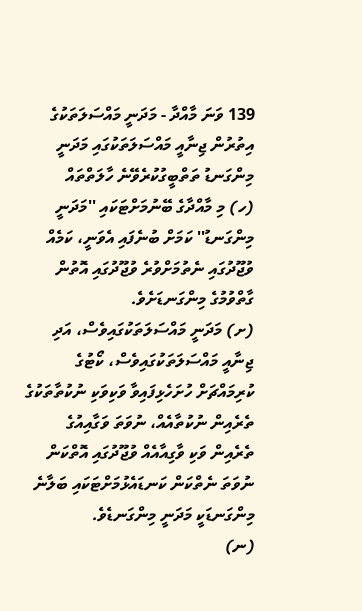139 ވަނަ މާއްދާ - މަދަނީ މައްސަލަތަކުގެ އިތުރުން ޖިނާއީ މައްސަލަތަކުގައި މަދަނީ މިންގަނޑު ތަތްބީގުކުރެވޭނެ ހާލަތްތައް
(ހ) މި މާއްދާގެ ބޭނުމަށްޓަކައި ''މަދަނީ މިންގަނޑު'' ކަމަށް ބުނެފައި އެވަނީ، ކަމެއް ވުޖޫދުގައި ނެތުމަށްވުރެ ވުޖޫދުގައި އޮތުން ގާތްވުމުގެ މިންގަނޑަށެވެ.
(ށ) މަދަނީ މައްސަލަތަކުގައިވެސް، އަދި ޖިނާއީ މައްސަލަތަކުގައިވެސް، ކޯޓުގެ ކުރިމައްޗަށް ހުށަހެޅިފައިވާ ވަކިވަކި ނުކުތާތަކުގެ ތެރެއިން ނުކުތާއެއް، ނުވަތަ ވަގާއިއުގެ ތެރެއިން ވަކި ވާގިއާއެއް ވުޖޫދުގައި އޮތްކަން ނުވަތަ ނެތްކަން ކަނޑައެޅުމަށްޓަކައި ބަލާނެ މިންގަނޑަކީ މަދަނީ މިންގަނޑެވެ.
(ނ)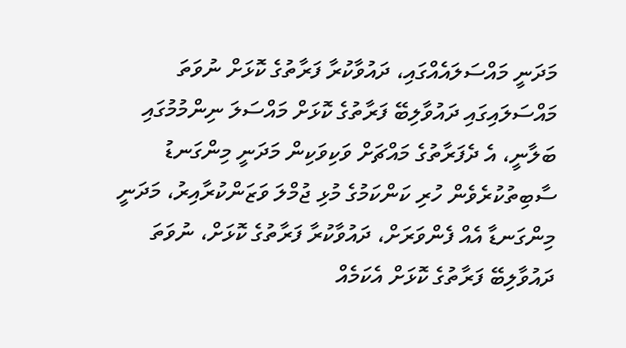މަދަނީ މައްސަލައެއްގައި، ދައުވާކުރާ ފަރާތުގެ ކޮޅަށް ނުވަތަ މައްސަލައިގައި ދައުވާލިބޭ ފަރާތުގެ ކޮޅަށް މައްސަލަ ނިންމުމުގައި ބަލާނީ، އެ ދެފަރާތުގެ މައްޗަށް ވަކިވަކިން މަދަނީ މިންގަނޑު ސާބިތުކުރެވެން ހުރި ކަންކަމުގެ މުޅި ޖުމްލަ ވަޒަންކުރާއިރު، މަދަނީ މިންގަނޑާ އެއް ފެންވަރަށް، ދައުވާކުރާ ފަރާތުގެ ކޮޅަށް، ނުވަތަ ދައުވާލިބޭ ފަރާތުގެ ކޮޅަށް އެކަމެއް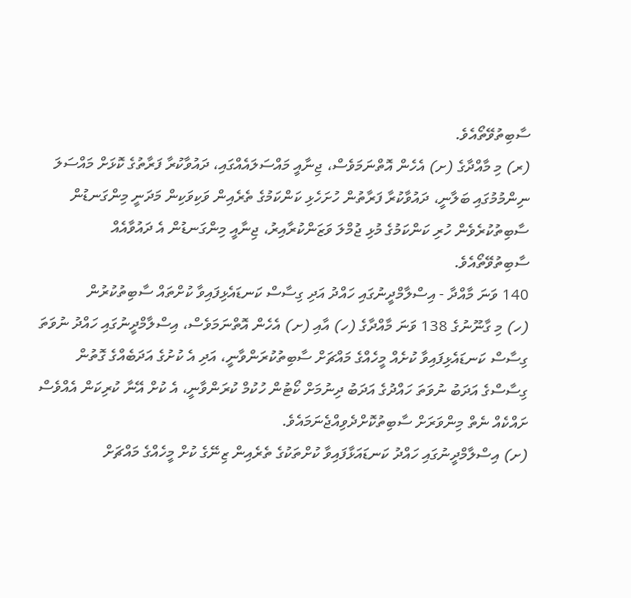ސާބިތުވޭތޯއެވެ.
(ރ) މި މާއްދާގެ (ށ) އެހެން އޮތްނަމަވެސް، ޖިނާއީ މައްސަލައެއްގައި، ދައުވާކުރާ ފަރާތުގެ ކޮޅަށް މައްސަލަ ނިންމުމުގައި ބަލާނީ، ދައުވާކުރާ ފަރާތުން ހުށަހެޅި ކަންކަމުގެ ތެރެއިން ވަކިވަކިން މަދަނީ މިންގަނޑުން ސާބިތުކުރެވެން ހުރި ކަންކަމުގެ މުޅި ޖުމްލަ ވަޒަންކުރާއިރު، ޖިނާއީ މިންގަނޑުން އެ ދައުވާއެއް ސާބިތުވޭތޯއެވެ.
140 ވަނަ މާއްދާ - އިސްލާމްދީނުގައި ހައްދު އަދި ގިސާސް ކަނޑައެޅިފައިވާ ކުށްތައް ސާބިތުކުރުން
(ހ) މި ގާނޫނުގެ 138 ވަނަ މާއްދާގެ (ހ) އާއި (ށ) އެހެން އޮތްނަމަވެސް، އިސްލާމްދީނުގައި ހައްދު ނުވަތަ ގިސާސް ކަނޑައެޅިފައިވާ ކުށެއް މީހެއްގެ މައްޗަށް ސާބިތުކުރަންވާނީ، އަދި އެ ކުށުގެ އަދަބެއްގެ ގޮތުން ގިސާސްގެ އަދަބު ނުވަތަ ހައްދުގެ އަދަބު ދިނުމަށް ކޯޓުން ހުކުމް ކުރަންވާނީ، އެ ކުށް އޭނާ ކުރިކަން އެއްވެސް ށައްކެއް ނެތް މިންވަރަށް ސާބިތުކޮށްދެވިއްޖެނަމައެވެ.
(ށ) އިސްލާމްދީނުގައި ހައްދު ކަނޑައަޅާފައިވާ ކުށްތަކުގެ ތެރެއިން ޒިނޭގެ ކުށް މީހެއްގެ މައްޗަށް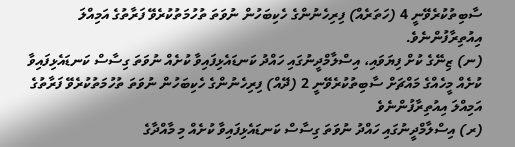ސާބިތުކުރެވޭނީ 4 (ހަތަރެއް) ފިރިހެނުންގެ ހެކިބަހުން ނުވަތަ ތުހުމަތުކުރެވޭ ފަރާތުގެ އަމިއްލަ އިއުތިރާފުންނެވެ.
(ނ) ޒިނޭގެ ކުށް ފިޔަވައި، އިސްލާމްދީނުގައި ހައްދު ކަނޑައެޅިފައިވާ ކުށެއް ނުވަތަ ގިސާސް ކަނޑައެޅިފައިވާ ކުށެއް މީހެއްގެ މައްޗަށް ސާބިތުކުރެވޭނީ 2 (ދޭއް) ފިރިހެނުންގެ ހެކިބަހުން ނުވަތަ ތުހުމަތުކުރެވޭ ފަރާތުގެ އަމިއްލަ އިއުތިރާފުންނެވެ
(ރ) އިސްލާމްދީނުގައި ހައްދު ނުވަތަ ގިސާސް ކަނޑައެޅިފައިވާ ކުށެއް މި މާއްދާގެ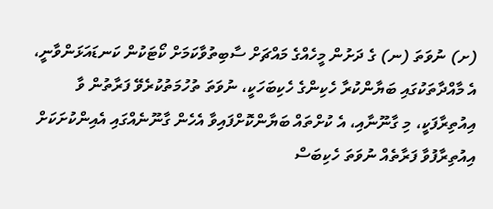(ށ) ނުވަތަ (ނ) ގެ ދަށުން މީހެއްގެ މައްޗަށް ސާބިތުވާކަމަށް ކޯޓަކުން ކަނޑައަޅަންވާނީ، އެ މާއްދާތަކުގައި ބަޔާންކުރާ ހެކިންގެ ހެކިބަހަކީ، ނުވަތަ ތުހުމަތުކުރެވޭ ފަރާތުން ވާ އިއުތިރާފަކީ، މި ގާނޫނާއި، އެ ކުށްތައް ބަޔާންކޮށްފައިވާ އެހެން ގާނޫނެއްގައި އެއިންކުށަކަށް އިއުތިރާފުވާ ފަރާތެއް ނުވަތަ ހެކިބަސް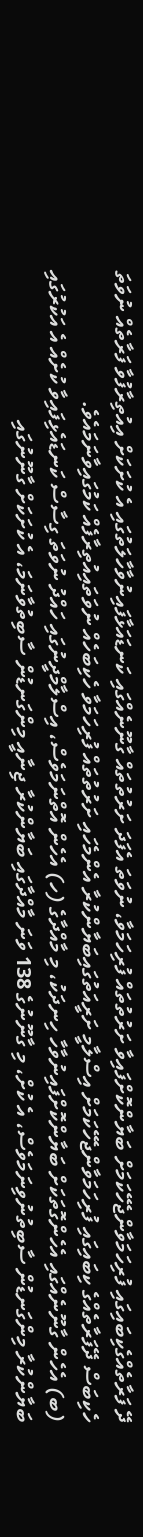ދޭ ފަރާތެއްގެކިބައިގައި ފުރިހަމަވާންޖެހޭކަމަށް ބަޔާންކޮށްފައިވާ ށަރުތުތައް ފުރިހަމަވާ، ނުވަތަ އެފަދަ ށަރުތުތައް ގާނޫނެއްގައި ކަނޑައަޅާފައިނުވާހާލަތުގައި އެ ކުށަކަށް އިއުތިރާފުވާ ފަރާތެއް ނުވަތަ ހެކިބަސް ދޭފަރާތެއްގެ ކިބައިގައި ފުރިހަމަވާންޖެހޭކަމަށް އިސްލާމީ ށަރީއަތުގައިބަޔާންކުރާ އެންމެހައި ށަރުތުތައް ފުރިހަމަވާ ހެކިބަހެއް ނުވަތައިއުތިރާފެއް ކަމުގައިވާނަމައެވެ.
(ބ) އެހެން ގާނޫނެއްގައި އެހެންގޮތަކަށް ބަޔާންކޮށްފައިނުވާހާ ހިނދަކު، މި މާއްދާގެ (ހ) އެހެން އޮތްނަމަވެސް، އިސްލާމްދީނުގައި ހައްދު ނުވަތަ ގިސާސް ކަނޑައެޅިފައިވާ ކުށެއް އެ އަކުރުގައި ބަޔާންކުރާ މިންގަނޑުން ސާބިތުނުވިނަމަވެސް، އެ ކުށް، މި ގާނޫނުގެ 138 ވަނަ މާއްދާގައި ބަޔާންކުރާ ޖިނާއީ މިންގަނޑުން ސާބިތުވާނަމަ، އެ ކުށަކަށް ގާނޫނުގައި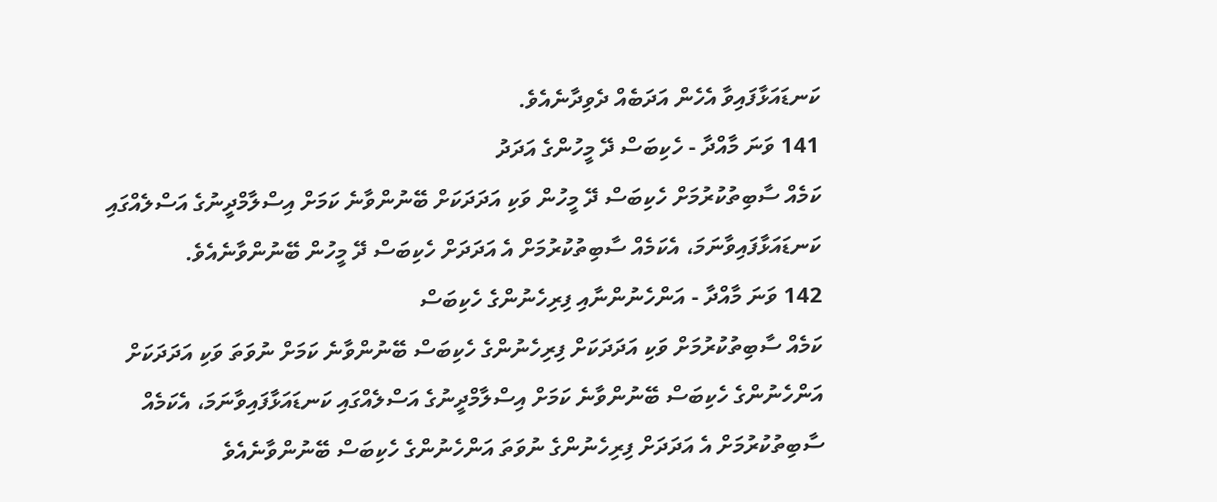ކަނޑައަޅާފައިވާ އެހެން އަދަބެއް ދެވިދާނެއެވެ.
141 ވަނަ މާއްދާ - ހެކިބަސް ދޭ މީހުންގެ އަދަދު
ކަމެއް ސާބިތުކުރުމަށް ހެކިބަސް ދޭ މީހުން ވަކި އަދަދަކަށް ބޭނުންވާނެ ކަމަށް އިސްލާމްދީނުގެ އަސްލެއްގައި ކަނޑައަޅާފައިވާނަމަ، އެކަމެއް ސާބިތުކުރުމަށް އެ އަދަދަށް ހެކިބަސް ދޭ މީހުން ބޭނުންވާނެއެވެ.
142 ވަނަ މާއްދާ - އަންހެނުންނާއި ފިރިހެނުންގެ ހެކިބަސް
ކަމެއް ސާބިތުކުރުމަށް ވަކި އަދަދަކަށް ފިރިހެނުންގެ ހެކިބަސް ބޭނުންވާނެ ކަމަށް ނުވަތަ ވަކި އަދަދަކަށް އަންހެނުންގެ ހެކިބަސް ބޭނުންވާނެ ކަމަށް އިސްލާމްދީނުގެ އަސްލެއްގައި ކަނޑައަޅާފައިވާނަމަ، އެކަމެއް ސާބިތުކުރުމަށް އެ އަދަދަށް ފިރިހެނުންގެ ނުވަތަ އަންހެނުންގެ ހެކިބަސް ބޭނުންވާނެއެވެ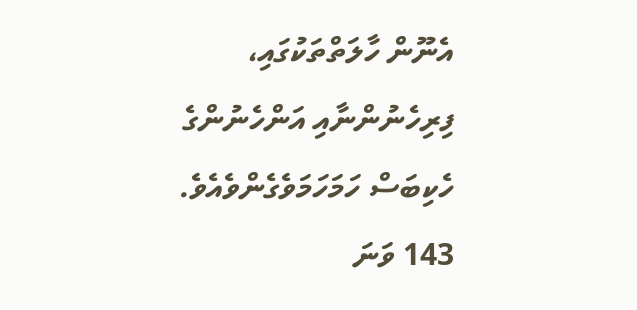އެނޫން ހާލަތްތަކުގައި، ފިރިހެނުންނާއި އަންހެނުންގެ ހެކިބަސް ހަމަހަމަވެގެންވެއެވެ.
143 ވަނަ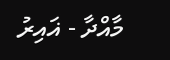މާއްދާ - ޣައިރު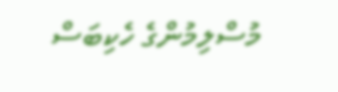މުސްލިމުންގެ ހެކިބަސް